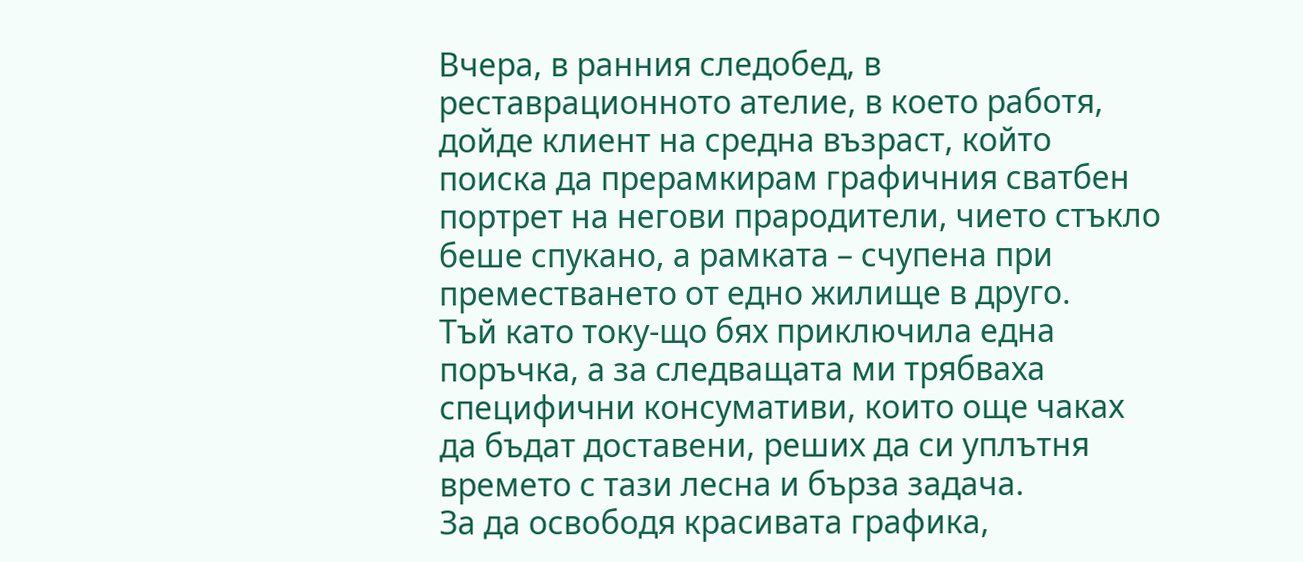Вчера, в ранния следобед, в реставрационното ателие, в което работя, дойде клиент на средна възраст, който поиска да прерамкирам графичния сватбен портрет на негови прародители, чието стъкло беше спукано, а рамката – счупена при преместването от едно жилище в друго.
Тъй като току-що бях приключила една поръчка, а за следващата ми трябваха специфични консумативи, които още чаках да бъдат доставени, реших да си уплътня времето с тази лесна и бърза задача.
За да освободя красивата графика,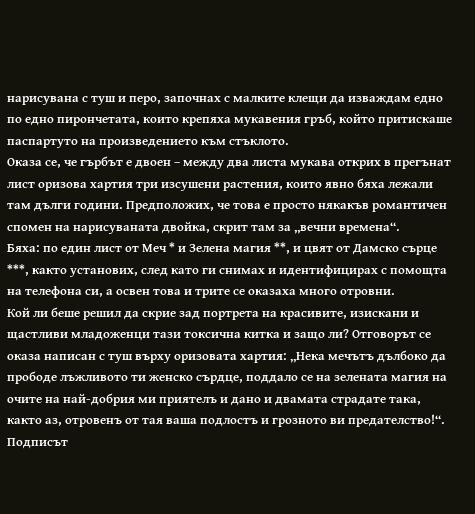нарисувана с туш и перо, започнах с малките клещи да изваждам едно по едно пирончетата, които крепяха мукавения гръб, който притискаше паспартуто на произведението към стъклото.
Оказа се, че гърбът е двоен – между два листа мукава открих в прегънат лист оризова хартия три изсушени растения, които явно бяха лежали там дълги години. Предположих, че това е просто някакъв романтичен спомен на нарисуваната двойка, скрит там за „вечни времена“.
Бяха: по един лист от Меч * и Зелена магия **, и цвят от Дамско сърце ***, както установих, след като ги снимах и идентифицирах с помощта на телефона си, а освен това и трите се оказаха много отровни.
Кой ли беше решил да скрие зад портрета на красивите, изискани и щастливи младоженци тази токсична китка и защо ли? Отговорът се оказа написан с туш върху оризовата хартия: „Нека мечътъ дълбоко да прободе лъжливото ти женско сърдце, поддало се на зелената магия на очите на най-добрия ми приятелъ и дано и двамата страдате така, както аз, отровенъ от тая ваша подлостъ и грозното ви предателство!“.
Подписът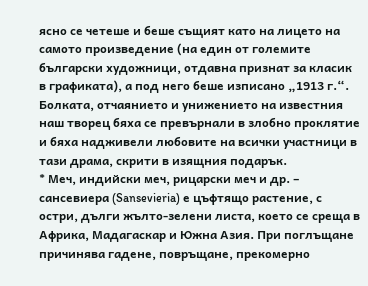ясно се четеше и беше същият като на лицето на самото произведение (на един от големите български художници, отдавна признат за класик в графиката), а под него беше изписано „1913 г.“.
Болката, отчаянието и унижението на известния наш творец бяха се превърнали в злобно проклятие и бяха надживели любовите на всички участници в тази драма, скрити в изящния подарък.
* Меч, индийски меч, рицарски меч и др. – сансевиера (Sansevieria) е цъфтящо растение, с остри, дълги жълто-зелени листа, което се среща в Африка, Мадагаскар и Южна Азия. При поглъщане причинява гадене, повръщане, прекомерно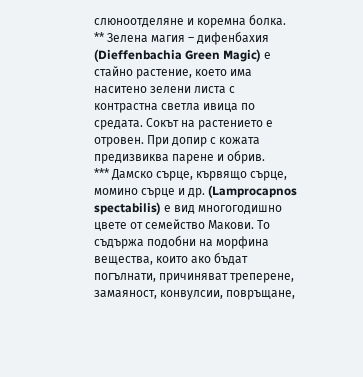слюноотделяне и коремна болка.
** Зелена магия – дифенбахия (Dieffenbachia Green Magic) е стайно растение, което има наситено зелени листа с контрастна светла ивица по средата. Сокът на растението е отровен. При допир с кожата предизвиква парене и обрив.
*** Дамско сърце, кървящо сърце, момино сърце и др. (Lamprocapnos spectabilis) е вид многогодишно цвете от семейство Макови. То съдържа подобни на морфина вещества, които ако бъдат погълнати, причиняват треперене, замаяност, конвулсии, повръщане,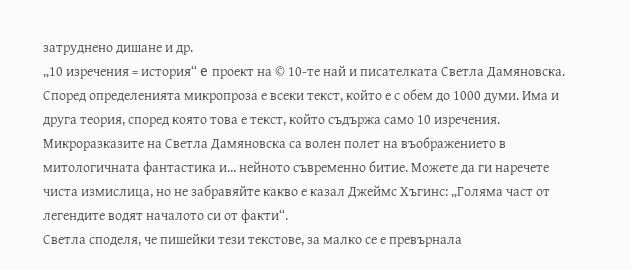затруднено дишане и др.
„10 изречения = история“ e проект на © 10-те най и писателката Светла Дамяновска.
Според определенията микропроза е всеки текст, който е с обем до 1000 думи. Има и друга теория, според която това е текст, който съдържа само 10 изречения. Микроразказите на Светла Дамяновска са волен полет на въображението в митологичната фантастика и… нейното съвременно битие. Можете да ги наречете чиста измислица, но не забравяйте какво е казал Джеймс Хъгинс: „Голяма част от легендите водят началото си от факти“.
Светла споделя, че пишейки тези текстове, за малко се е превърнала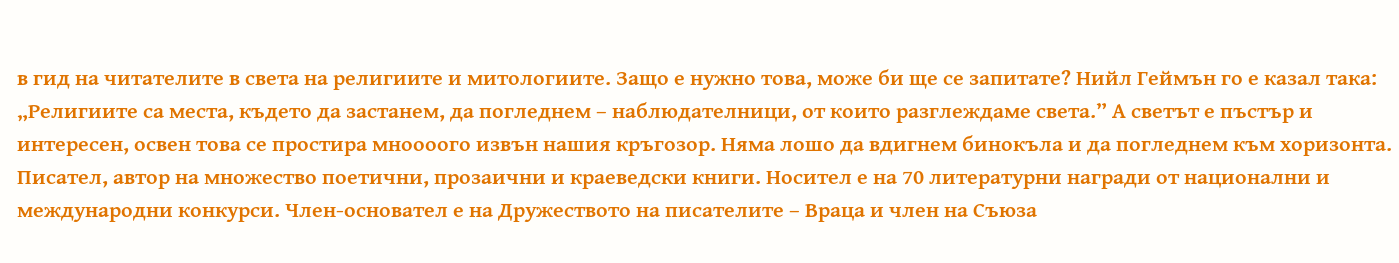в гид на читателите в света на религиите и митологиите. Защо е нужно това, може би ще се запитате? Нийл Геймън го е казал така: „Религиите са места, където да застанем, да погледнем – наблюдателници, от които разглеждаме света.” А светът е пъстър и интересен, освен това се простира мноооого извън нашия кръгозор. Няма лошо да вдигнем бинокъла и да погледнем към хоризонта.
Писател, автор на множество поетични, прозаични и краеведски книги. Носител е на 70 литературни награди от национални и международни конкурси. Член-основател е на Дружеството на писателите – Враца и член на Съюза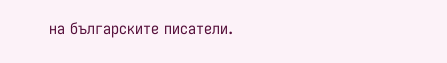на българските писатели.